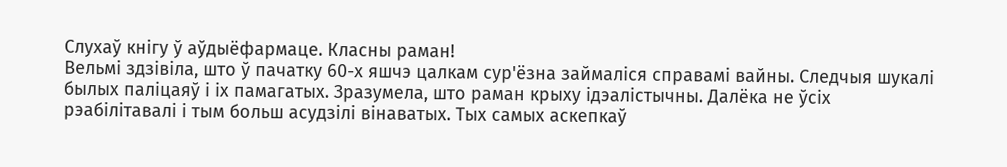Слухаў кнігу ў аўдыёфармаце. Класны раман!
Вельмі здзівіла, што ў пачатку 60-х яшчэ цалкам сур'ёзна займаліся справамі вайны. Следчыя шукалі былых паліцаяў і іх памагатых. Зразумела, што раман крыху ідэалістычны. Далёка не ўсіх рэабілітавалі і тым больш асудзілі вінаватых. Тых самых аскепкаў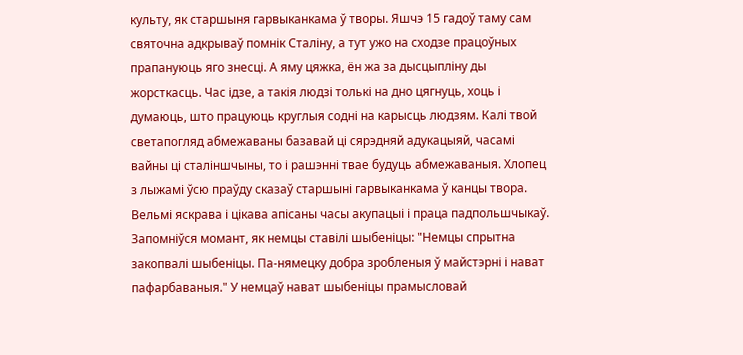культу, як старшыня гарвыканкама ў творы. Яшчэ 15 гадоў таму сам святочна адкрываў помнік Сталіну, а тут ужо на сходзе працоўных прапануюць яго знесці. А яму цяжка, ён жа за дысцыпліну ды жорсткасць. Час ідзе, а такія людзі толькі на дно цягнуць, хоць і думаюць, што працуюць круглыя содні на карысць людзям. Калі твой светапогляд абмежаваны базавай ці сярэдняй адукацыяй, часамі вайны ці сталіншчыны, то і рашэнні твае будуць абмежаваныя. Хлопец з лыжамі ўсю праўду сказаў старшыні гарвыканкама ў канцы твора.
Вельмі яскрава і цікава апісаны часы акупацыі і праца падпольшчыкаў. Запомніўся момант, як немцы ставілі шыбеніцы: "Немцы спрытна закопвалі шыбеніцы. Па-нямецку добра зробленыя ў майстэрні і нават пафарбаваныя." У немцаў нават шыбеніцы прамысловай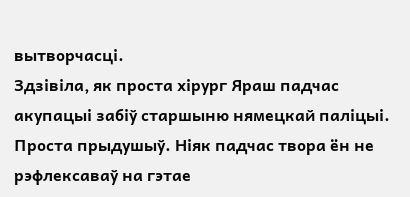вытворчасці.
Здзівіла, як проста хірург Яраш падчас акупацыі забіў старшыню нямецкай паліцыі. Проста прыдушыў. Ніяк падчас твора ён не рэфлексаваў на гэтае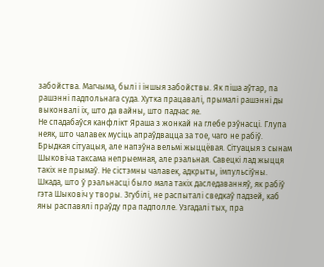забойства. Магчыма, былі і іншыя забойствы. Як піша аўтар, па рашэнні падпольнага суда. Хутка працавалі, прымалі рашэнні ды выконвалі іх, што да вайны, што падчас яе.
Не спадабаўся канфлікт Яраша з жонкай на глебе рэўнасці. Глупа неяк, што чалавек мусіць апраўдвацца за тое, чаго не рабіў. Брыдкая сітуацыя, але напэўна вельмі жыццёвая. Сітуацыя з сынам Шыковіча таксама непрыемная, але рэальная. Савецкі лад жыцця такіх не прымаў. Не сістэмны чалавек, адкрыты, імпульсіўны.
Шкада, што ў рэальнасці было мала такіх даследаванняў, як рабіў гэта Шыковіч у творы. Згубілі, не распыталі сведкаў падзей, каб яны распавялі праўду пра падполле. Узгадалі тых, пра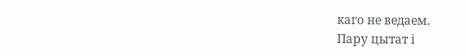каго не ведаем.
Пару цытат і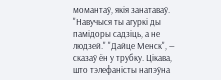момантаў, якія занатаваў. "Навучыся ты агуркі ды памідоры садзіць, а не людзей." "Дайце Менск", — сказаў ён у трубку. Цікава, што тэлефаністы напэўна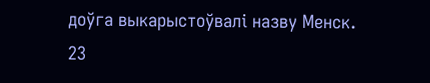доўга выкарыстоўвалі назву Менск.
23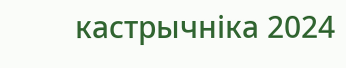кастрычніка 2024